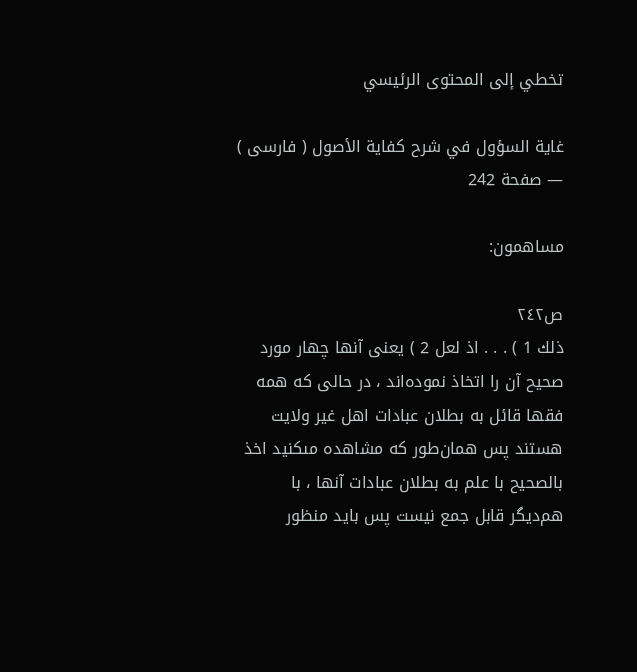تخطي إلى المحتوى الرئيسي

غاية السؤول في شرح كفاية الأصول ( فارسى ) — صفحة 242

مساهمون:

ص٢٤٢
ذلك 1 ) . . . اذ لعل 2 ) يعنى آنها چهار مورد صحيح آن را اتخاذ نموده‌اند ، در حالى كه همه فقها قائل به بطلان عبادات اهل غير ولايت هستند پس همان‌طور كه مشاهده مىكنيد اخذ بالصحيح با علم به بطلان عبادات آنها ، با هم‌ديگر قابل جمع نيست پس بايد منظور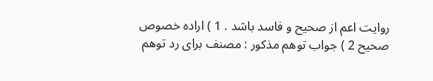روايت اعم از صحيح و فاسد باشد . 1 ) اراده خصوص صحيح 2 ) جواب توهم مذكور : مصنف براى رد توهم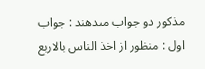مذكور دو جواب مىدهند : جواب اول : منظور از اخذ الناس بالاربع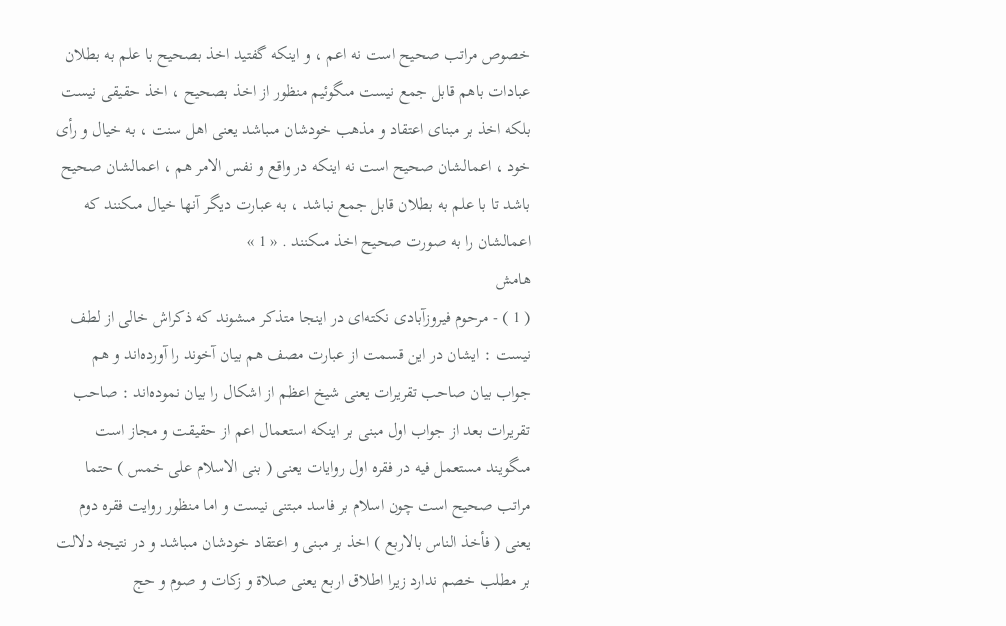خصوص مراتب صحيح است نه اعم ، و اينكه گفتيد اخذ بصحيح با علم به بطلان عبادات باهم قابل جمع نيست مىگوئيم منظور از اخذ بصحيح ، اخذ حقيقى نيست بلكه اخذ بر مبناى اعتقاد و مذهب خودشان مىباشد يعنى اهل سنت ، به خيال و رأى خود ، اعمالشان صحيح است نه اينكه در واقع و نفس الامر هم ، اعمالشان صحيح باشد تا با علم به بطلان قابل جمع نباشد ، به عبارت ديگر آنها خيال مىكنند كه اعمالشان را به صورت صحيح اخذ مىكنند . « 1 »
هامش
( 1 ) - مرحوم فيروزآبادى نكته‌اى در اينجا متذكر مىشوند كه ذكراش خالى از لطف نيست : ايشان در اين قسمت از عبارت مصف هم بيان آخوند را آورده‌اند و هم جواب بيان صاحب تقريرات يعنى شيخ اعظم از اشكال را بيان نموده‌اند : صاحب تقريرات بعد از جواب اول مبنى بر اينكه استعمال اعم از حقيقت و مجاز است مىگويند مستعمل فيه در فقره اول روايات يعنى ( بنى الاسلام على خمس ) حتما مراتب صحيح است چون اسلام بر فاسد مبتنى نيست و اما منظور روايت فقره دوم يعنى ( فأخذ الناس بالاربع ) اخذ بر مبنى و اعتقاد خودشان مىباشد و در نتيجه دلالت بر مطلب خصم ندارد زيرا اطلاق اربع يعنى صلاة و زكات و صوم و حج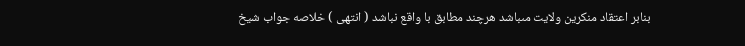بنابر اعتقاد منكرين ولايت مىباشد هرچند مطابق با واقع نباشد ( انتهى ) خلاصه جواب شيخ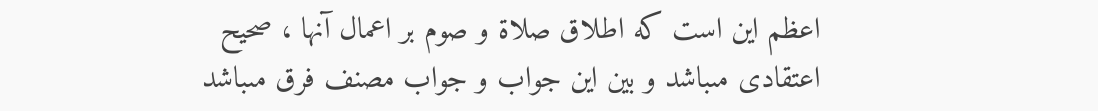اعظم اين است كه اطلاق صلاة و صوم بر اعمال آنها ، صحيح اعتقادى مىباشد و بين اين جواب و جواب مصنف فرق مىباشد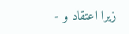زيرا اعتقاد و -